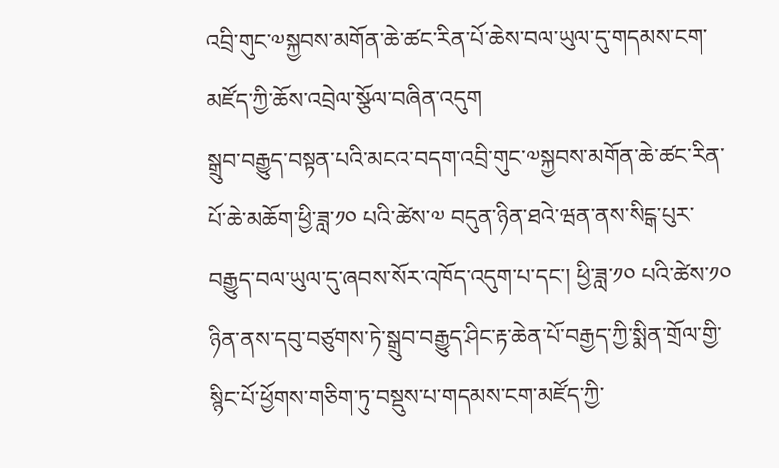འབྲི་གུང་༧སྐྱབས་མགོན་ཆེ་ཚང་རིན་པོ་ཆེས་བལ་ཡུལ་དུ་གདམས་ངག་མཛོད་ཀྱི་ཆོས་འབྲེལ་སྩོལ་བཞིན་འདུག
སྒྲུབ་བརྒྱུད་བསྟན་པའི་མངའ་བདག་འབྲི་གུང་༧སྐྱབས་མགོན་ཆེ་ཚང་རིན་པོ་ཆེ་མཆོག་ཕྱི་ཟླ་༡༠ པའི་ཚེས་༧ བདུན་ཉིན་ཐའེ་ཝན་ནས་སིངྒ་པུར་བརྒྱུད་བལ་ཡུལ་དུ་ཞབས་སོར་འཁོད་འདུག་པ་དང་། ཕྱི་ཟླ་༡༠ པའི་ཚེས་༡༠ ཉིན་ནས་དབུ་བཙུགས་ཏེ་སྒྲུབ་བརྒྱུད་ཤིང་རྟ་ཆེན་པོ་བརྒྱད་ཀྱི་སྨིན་གྲོལ་གྱི་སྙིང་པོ་ཕྱོགས་གཅིག་ཏུ་བསྡུས་པ་གདམས་ངག་མཛོད་ཀྱི་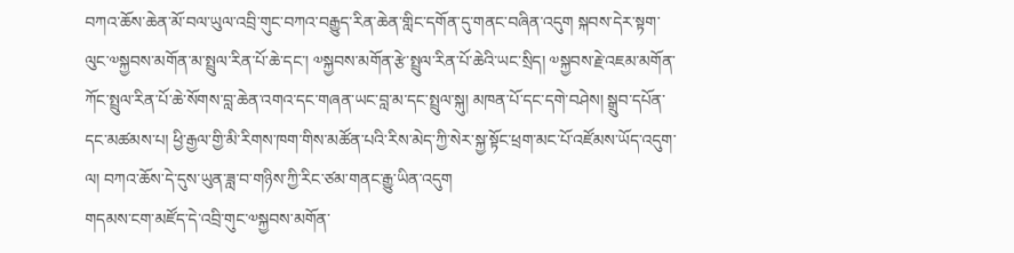བཀའ་ཆོས་ཆེན་མོ་བལ་ཡུལ་འབྲི་གུང་བཀའ་བརྒྱུད་རིན་ཆེན་གླིང་དགོན་དུ་གནང་བཞིན་འདུག སྐབས་དེར་སྟག་ལུང་༧སྐྱབས་མགོན་མ་སྤྲུལ་རིན་པོ་ཆེ་དང་། ༧སྐྱབས་མགོན་རྩེ་སྤྲུལ་རིན་པོ་ཆེའི་ཡང་སྲིད། ༧སྐྱབས་རྗེ་འཇམ་མགོན་ཀོང་སྤྲུལ་རིན་པོ་ཆེ་སོགས་བླ་ཆེན་འགའ་དང་གཞན་ཡང་བླ་མ་དང་སྤྲུལ་སྐུ། མཁན་པོ་དང་དགེ་བཤེས། སྒྲུབ་དཔོན་དང་མཚམས་པ། ཕྱི་རྒྱལ་གྱི་མི་རིགས་ཁག་གིས་མཚོན་པའི་རིས་མེད་ཀྱི་སེར་སྐྱ་སྟོང་ཕྲག་མང་པོ་འཛོམས་ཡོད་འདུག་ལ། བཀའ་ཆོས་དེ་དུས་ཡུན་ཟླ་བ་གཉིས་ཀྱི་རིང་ཙམ་གནང་རྒྱུ་ཡིན་འདུག
གདམས་ངག་མཛོད་དེ་འབྲི་གུང་༧སྐྱབས་མགོན་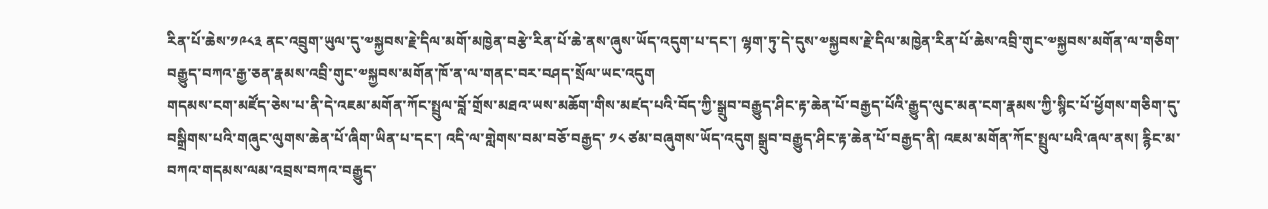རིན་པོ་ཆེས་༡༩༨༣ ནང་འབྲུག་ཡུལ་དུ་༧སྐྱབས་རྗེ་དིལ་མགོ་མཁྱེན་བརྩེ་རིན་པོ་ཆེ་ནས་ཞུས་ཡོད་འདུག་པ་དང་། ལྷག་ཏུ་དེ་དུས་༧སྐྱབས་རྗེ་དིལ་མཁྱེན་རིན་པོ་ཆེས་འབྲི་གུང་༧སྐྱབས་མགོན་ལ་གཅིག་བརྒྱུད་བཀའ་རྒྱ་ཅན་རྣམས་འབྲི་གུང་༧སྐྱབས་མགོན་ཁོ་ན་ལ་གནང་བར་བཤད་སྲོལ་ཡང་འདུག
གདམས་ངག་མཛོད་ཅེས་པ་ནི་དེ་འཇམ་མགོན་ཀོང་སྤྲུལ་བློ་གྲོས་མཐའ་ཡས་མཆོག་གིས་མཛད་པའི་བོད་ཀྱི་སྒྲུབ་བརྒྱུད་ཤིང་རྟ་ཆེན་པོ་བརྒྱད་པོའི་རྒྱུད་ལུང་མན་ངག་རྣམས་ཀྱི་སྙིང་པོ་ཕྱོགས་གཅིག་དུ་བསྒྲིགས་པའི་གཞུང་ལུགས་ཆེན་པོ་ཞིག་ཡིན་པ་དང་། འདི་ལ་གླེགས་བམ་བཅོ་བརྒྱད་ ༡༨ ཙམ་བཞུགས་ཡོད་འདུག སྒྲུབ་བརྒྱུད་ཤིང་རྟ་ཆེན་པོ་བརྒྱད་ནི། འཇམ་མགོན་ཀོང་སྤྲུལ་པའི་ཞལ་ནས། རྙིང་མ་བཀའ་གདམས་ལམ་འབྲས་བཀའ་བརྒྱུད་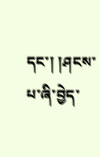དང་། །ཤངས་པ་ཞི་བྱེད་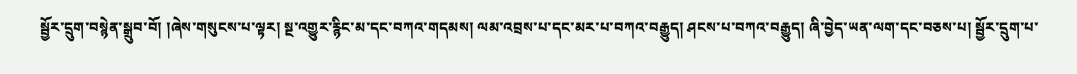སྦྱོར་དྲུག་བསྙེན་སྒྲུབ་བོ། །ཞེས་གསུངས་པ་ལྟར། སྔ་འགྱུར་རྙིང་མ་དང་བཀའ་གདམས། ལམ་འབྲས་པ་དང་མར་པ་བཀའ་བརྒྱུད། ཤངས་པ་བཀའ་བརྒྱུད། ཞི་བྱེད་ཡན་ལག་དང་བཅས་པ། སྦྱོར་དྲུག་པ་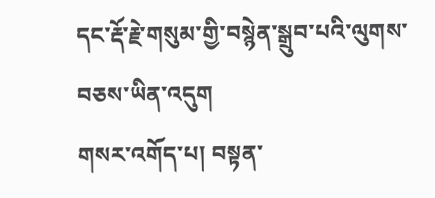དང་རྡོ་རྗེ་གསུམ་གྱི་བསྙེན་སྒྲུབ་པའི་ལུགས་བཅས་ཡིན་འདུག
གསར་འགོད་པ། བསྟན་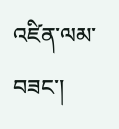འཛིན་ལམ་བཟང་།